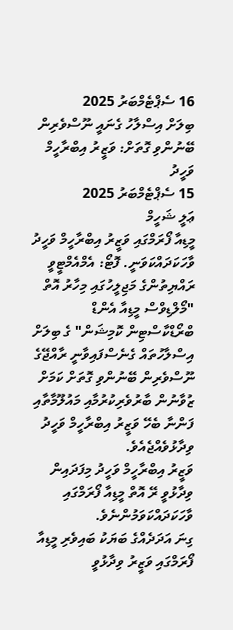16 ސެޕްޓެމްބަރު 2025
ބިލަށް އިސްލާހު ގެނައީ ނޫސްވެރިން ބޭނުންވި ގޮތަށް: ވަޒީރު އިބްރާހީމް ވަހީދު
15 ސެޕްޓެމްބަރު 2025
ޢަލީ ޝަހީމް
މީޑިއާ ފޯރަމްގައި ވަޒީރު އިބްރާހީމް ވަހީދު ވާހަކަދައްކަވަނީ. ފޮޓޯ: އެމްއެމްޓީވީ
ރައްޔިތުންގެ މަޖިލީހުގައި މިހާރު އޮތް "މޯލްޑިވްސް މީޑިއާ އެންޑް ބްރޯޑްކާސްޓިން ކޮމިޝަން" ގެ ބިލަށް އިސްލާހުތައް ގެނެސްފައިވާނީ ރާއްޖޭގެ ނޫސްވެރިން ބޭނުންވި ގޮތަށް ކަމަށް ޒުވާނުން ބާރުވެރިކުރުމާއި މައުލޫމާތާއި ފަންނާ ބެހޭ ވަޒީރު އިބްރާހީމް ވަހީދު ވިދާޅުވެއްޖެއެވެ.
ވަޒީރު އިބްރާހީމް ވަހީދު މިފަދައިން ވިދާޅުވީ ރޭ އޮތް މީޑިއާ ފޯރަމްގައި ވާހަކަދައްކަވަމުންނެވެ.
ގިނަ އަދަދެއްގެ ބަޔަކު ބައިވެރި މީޑިއާ ފޯރަމްގައި ވަޒީރު ވިދާޅުވީ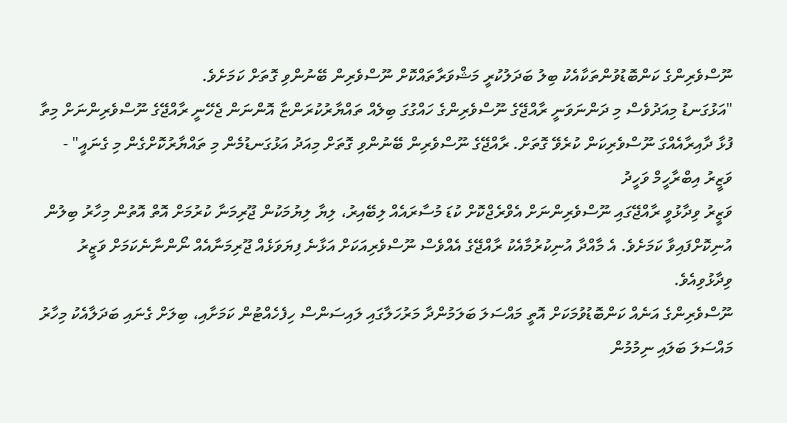ނޫސްވެރިންގެ ކަންބޮޑުވުންތަކާއެކު ބިލު ބަދަލުކުރީ މަޝްވަރާތައްކޮށް ނޫސްވެރިން ބޭނުންވި ގޮތަށް ކަމަށެވެ.
"އަޅުގަނޑު މިއަދުވެސް މި ދަންނަވަނީ ރާއްޖޭގެ ނޫސްވެރިންގެ ހައްގުގަ ބިލެއް ތައްޔާރުކުރަންޏާ އޮންނަން ޖެހޭނީ ރާއްޖޭގެ ނޫސްވެރިންނަށް މިތާ ފުޅާ ދާއިރާއެއްގަ ނޫސްވެރިކަން ކުރެވޭ ގޮތަށް. ރާއްޖޭގެ ނޫސްވެރިން ބޭނުންވި ގޮތަށް މިއަދު އަޅުގަނޑުމެން މި ތައްޔާރުކޮށްގެން މި ގެނައީ" - ވަޒީރު އިބްރާހީމް ވަހީދު
ވަޒީރު ވިދާޅުވީ ރާއްޖޭގައި ނޫސްވެރިންނަށް އެވްރެޖްކޮށް ކުޑަ މުސާރައެއް ލިބޭއިރު، ލިޔާ ލިޔުމަކުން ޖޫރިމަނާ ކުރުމަށް އޮތް އޮތުން މިހާރު ބިލުން އުނިކޮށްފައިވާ ކަމަށެވެ. އެ މާއްދާ އުނިކުރުމާއެކު ރާއްޖޭގެ އެއްވެސް ނޫސްވެރިއަކަށް އަޅާނެ ފިޔަވަޅެއް ޖޫރިމަނާއެއް ނޯންނާނެކަމަށް ވަޒީރު ވިދާޅުވިއެވެ.
ނޫސްވެރިންގެ އަނެއް ކަންބޮޑުވުމަކަށް އޮތީ މައްސަލަ ބަލަމުންދާ މަރުހަލާގައި ލައިސަންސް ހިފެހެއްޓުން ކަމަށާއި، ބިލަށް ގެނައި ބަދަލާއެކު މިހާރު މައްސަލަ ބަލައި ނިމުމުން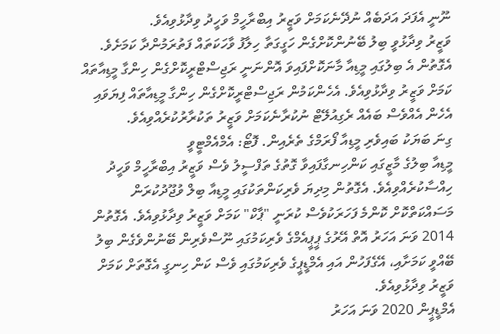ނޫނީ އެފަދަ އަދަބެއް ނުދޭނެކަމަށް ވަޒީރު އިބްރާހީމް ވަހީދު ވިދާޅުވިއެވެ.
ވަޒީރު ވިދާޅުވީ ބިލު ބޭނުންކޮށްގެން ހަގީގަތާ ހިލާފު ވާހަކަތައް ފަތުރަމުންދާ ކަމަށެވެ. އެގޮތުން އެ ބިލުގައި މީޑިއާ މާނަކޮށްފައިވަ އޮންނަނީ ރަޖިސްޓްރީކޮށްގެން ހިންގާ މީޑިއާތައް ކަމަށް ވަޒީރު ވިދާޅުވިއެވެ. އެހެންކަމުން ރަޖިސްޓްރީކޮށްގެން ހިންގާ މީޑިއާތައް ފިޔަވައި އެހެން އެއްވެސް ބައެއް ރެގިއުލޭޓް ނުކުރާނެކަމަށް ވަޒީރު ތަކުރާރުކުރެއްވިއެވެ.
ގިނަ ބަޔަކު ބައިވެރި މީޑިއާ ފޯރަމްގެ ތެރެއިން. ފޮޓޯ: އެމްއެމްޓީވީ
މީޑިއާ ބިލުގެ މާޒީގައި ކަންހިނގާފައިވާ ގޮތުގެ ތަފްސީލު ވެސް ވަޒީރު އިބްރާހީމް ވަހީދު ހިއްސާކުރެއްވިއެވެ. އެގޮތުން މިދިޔަ ވެރިކަންތަކުގައި މީޑިއާ ބިލް ވުޖޫދުކުރަން މަސައްކަތްކޮށް ކޮންމެ ފަހަރަކުވެސް ކުރަނީ "ޕާކް" ކަމަށް ވަޒީރު ވިދާޅުވިއެވެ. އެގޮތުން 2014 ވަނަ އަހަރު އޮތް އޭރުގެ ޕީޕީއެމްގެ ވެރިކަމުގައި ނޫސްވެރިން ބޭނުންވެގެން ބިލު ބޭއްވީ ކަމަށާއި، އޭގެފަހުން އައި އެމްޑީޕީގެ ވެރިކަމުގައި ވެސް ކަން ހިނގީ އެގޮތަށް ކަމަށް ވަޒީރު ވިދާޅުވިއެވެ.
އެމްޑީޕީން 2020 ވަނަ އަހަރު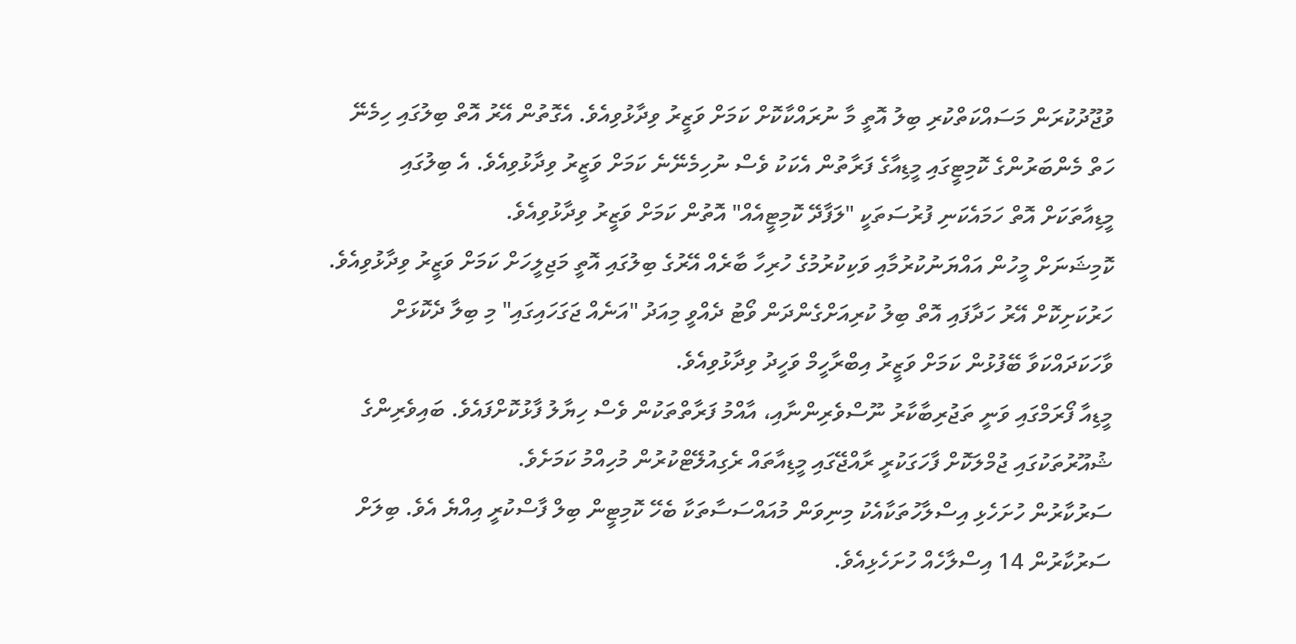ވުޖޫދުކުރަން މަސައްކަތްކުރި ބިލު އޮތީ މާ ނުރައްކާކޮށް ކަމަށް ވަޒީރު ވިދާޅުވިއެވެ. އެގޮތުން އޭރު އޮތް ބިލުގައި ހިމެނޭ ހަތް މެންބަރުންގެ ކޮމިޓީގައި މީޑިއާގެ ފަރާތުން އެކަކު ވެސް ނުހިމެނޭނެ ކަމަށް ވަޒީރު ވިދާޅުވިއެވެ. އެ ބިލުގައި މީޑިއާތަކަށް އޮތް ހަމައެކަނި ފުރުސަތަކީ "ލަފާދޭ ކޮމިޓީއެއް" އޮތުން ކަމަށް ވަޒީރު ވިދާޅުވިއެވެ.
ކޮމިޝަނަށް މީހުން އައްޔަނުކުރުމާއި ވަކިކުރުމުގެ ހުރިހާ ބާރެއް އޭރުގެ ބިލުގައި އޮތީ މަޖިލީހަށް ކަމަށް ވަޒީރު ވިދާޅުވިއެވެ. ހަރުކަށިކޮށް އޭރު ހަދާފައި އޮތް ބިލު ކުރިއަށްގެންދަން ވޯޓު ދެއްވީ މިއަދު "އަނެއް ޖަގަހައިގައި" މި ބިލާ ދެކޮޅަށް ވާހަކަދައްކަވާ ބޭފުޅުން ކަމަށް ވަޒީރު އިބްރާހީމް ވަހީދު ވިދާޅުވިއެވެ.
މީޑިއާ ފޯރަމްގައި ވަނީ ތަޖުރިބާކާރު ނޫސްވެރިންނާއި، އާއްމު ފަރާތްތަކުން ވެސް ހިޔާލު ފާޅުކޮށްފައެވެ. ބައިވެރިންގެ ޝުއޫރުތަކުގައި ޖުމްލަކޮށް ފާހަގަކުރީ ރާއްޖޭގައި މީޑިއާތައް ރެގިއުލޭޓްކުރުން މުހިއްމު ކަމަށެވެ.
ސަރުކާރުން ހުށަހެޅި އިސްލާހުތަކާއެކު މިނިވަން މުއައްސަސާތަކާ ބެހޭ ކޮމިޓީން ބިލް ފާސްކުރީ އިއްޔެ އެވެ. ބިލަށް ސަރުކާރުން 14 އިސްލާހެއް ހުށަހެޅިއެވެ.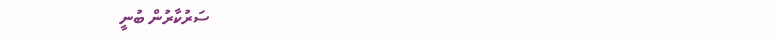ސަރުކާރުން ބުނީ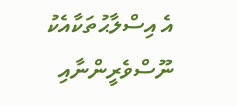އެ އިސްލާޙުތަކާއެކު ނޫސްވެރީންނާއި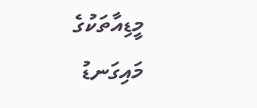މީޑިއާތަކުގެ މައިގަނޑު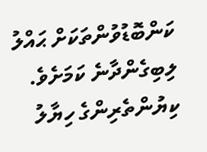ކަންބޮޑުވުންތަކަށް ޙައްލު ލިބިގެންދާނެ ކަމަށެވެ.
ކިޔުންތެރިންގެ ހިޔާލު